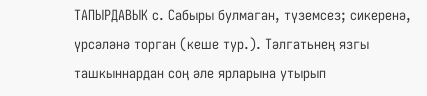ТАПЫРДАВЫК с. Сабыры булмаган, түземсез; сикеренә, үрсәләнә торган (кеше тур.). Тәлгатьнең язгы ташкыннардан соң әле ярларына утырып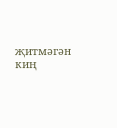җитмәгән киң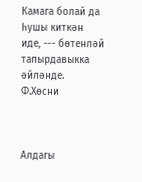Камага болай да һушы киткән иде, --- бөтенләй тапырдавыкка әйләнде. Ф.Хөсни



Алдагы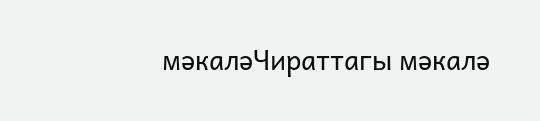мәкаләЧираттагы мәкалә